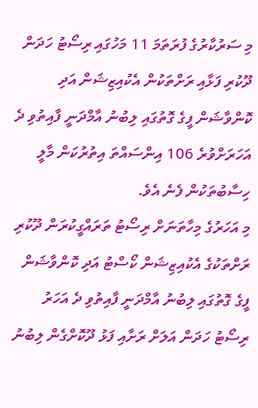މި ސަރުކާރުގެ ފުރަތަމަ 11 މަހުގައި ރިސޯޓު ހަދަން ދޫކުރި ފަޅާއި ރަށްތަކުން އެކުއިޒިޝަން އަދި ކޮންވާޝަން ފީގެ ގޮތުގައި ލިބުނު އާމްދަނީ ފާއިތުވި ދެ އަހަރަށްވުރެ 106 އިންސައްތަ އިތުރުކަން މާލީ ހިސާބުތަކުން ފެނެ އެވެ.
މި އަހަރުގެ މިހާތަނަށް ރިސޯޓު ތަރައްގީކުރަން ދޫކުރި ރަށްތަކުގެ އެކުއިޒިޝަން ކޯސްޓު އަދި ކޮންވާޝަން ފީގެ ގޮތުގައި ލިބުނު އާމްދަނީ ފާއިތުވި ދެ އަހަރު ރިސޯޓު ހަދަން އަލަށް ރަށާއި ފަޅު ދޫކޮށްގެން ލިބުނު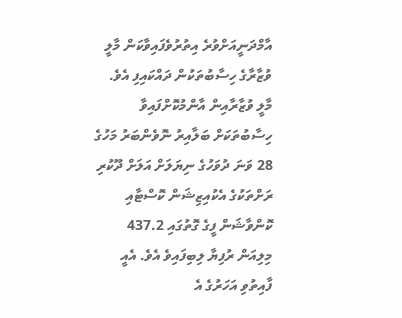އާމްދަނީއަށްވުރެ އިތުރުވެފައިވާކަން މާލީ ވުޒާރާގެ ހިސާބުތަކުން ދައްކައިފި އެވެ.
މާލީ ވުޒާރާއިން އާންމުކޮށްފައިވާ ހިސާބުތަކަށް ބަލާއިރު ނޮވެންބަރު މަހުގެ 28 ވަނަ ދުވަހުގެ ނިޔަލަށް އަލަށް ދޫކުރި ރަށްތަކުގެ އެކުއިޒިޝަން ކޮސްޓާއި ކޮންވާޝަން ފީގެ ގޮތުގައި 437.2 މިލިއަން ރުފިޔާ ލިބިފައިވެ އެވެ. އެއީ ފާއިތުވި އަހަރުގެ އެ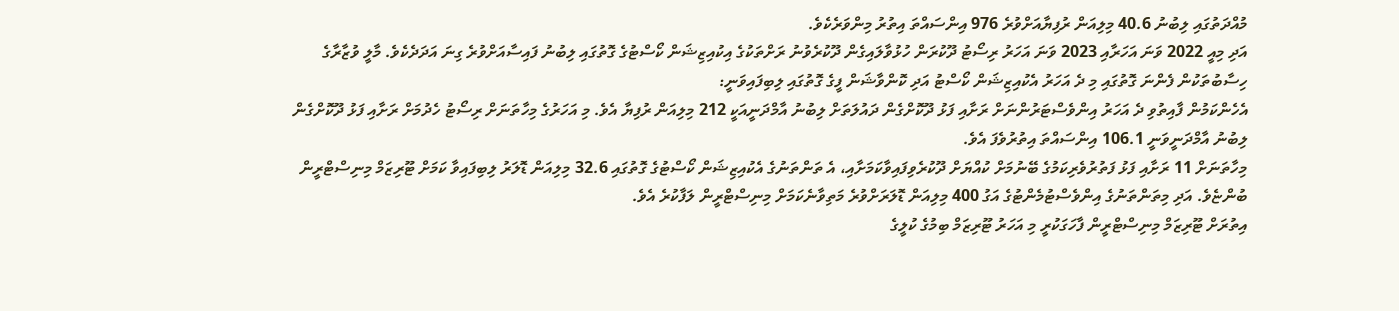މުއްދަތުގައި ލިބުނު 40.6 މިލިއަން ރުފިޔާއަށްވުރެ 976 އިންސައްތަ އިތުރު މިންވަރެކެވެ.
އަދި މިއީ 2022 ވަނަ އަހަރާއި 2023 ވަނަ އަހަރު ރިސޯޓު ދޫކުރަން ހުޅުވާލައިގެން ދޫކުރެވުނު ރަށްތަކުގެ އިކުއިޒިޝަން ކޯސްޓުގެ ގޮތުގައި ލިބުނު ފައިސާއަށްވުރެ ގިނަ އަދަދެކެވެ. މާލީ ވުޒާރާގެ ހިސާބުތަކުން ފެންނަ ގޮތުގައި މި ދެ އަހަރު އެކުއިޒިޝަން ކޯސްޓު އަދި ކޮންވާޝަން ފީގެ ގޮތުގައި ލިބިފައިވަނީ:
އެހެންކަމުން ފާއިތުވި ދެ އަހަރު އިންވެސްޓަރުންނަށް ރަށާއި ފަޅު ދޫކޮށްގެން ދައުލަތަށް ލިބުނު އާމްދަނީއަކީ 212 މިލިއަން ރުފިޔާ އެވެ. މި އަހަރުގެ މިހާތަނަށް ރިސޯޓު ހެދުމަށް ރަށާއި ފަޅު ދޫކޮށްގެން ލިބުނު އާމްދަނީވަނީ 106.1 އިންސައްތަ އިތުރުވެފަ އެވެ.
މިހާތަނަށް 11 ރަށާއި ފަޅު ފަތުރުވެރިކަމުގެ ބޭނުމަށް ކުއްޔަށް ދޫކުރެވިފައިވާކަމަށާއި، އެ ތަންތަނުގެ އެކުއިޒިޝަން ކޯސްޓުގެ ގޮތުގައި 32.6 މިލިއަން ޑޮލަރު ލިބިފައިވާ ކަމަށް ޓޫރިޒަމް މިނިސްޓްރީން ބުންޏެވެ. އަދި މިތަންތަނުގެ އިންވެސްޓުމެންޓުގެ އަގު 400 މިލިއަން ޑޮލަރަށްވުރެ މަތިވާނެކަމަށް މިނިސްޓްރީން ލަފާކުރެ އެވެ.
އިތުރަށް ޓޫރިޒަމް މިނިސްޓްރީން ފާހަގަކުރީ މި އަހަރު ޓޫރިޒަމް ބިމުގެ ކުލީގެ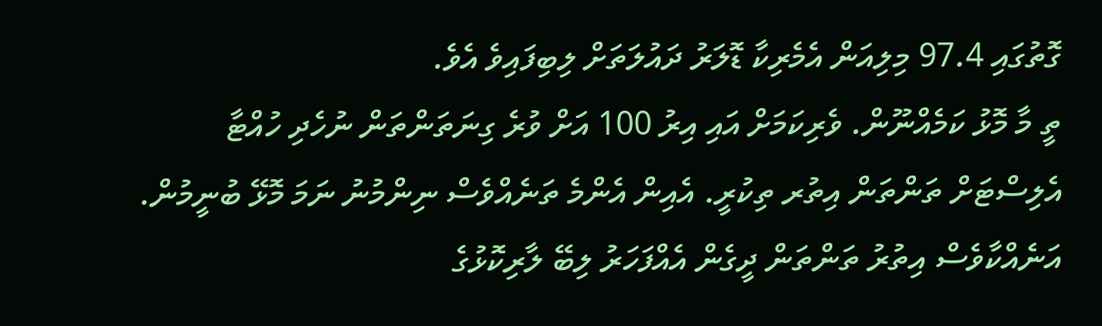ގޮތުގައި 97.4 މިލިއަން އެމެރިކާ ޑޮލަރު ދައުލަތަށް ލިބިފައިވެ އެވެ.
ތީ މާ މޮޅު ކަމެއްނޫން. ވެރިކަމަށް އައި އިރު 100 އަށް ވުރެ ގިނަތަންތަން ނުހެދި ހުއްޓާ އެލިސްޓަށް ތަންތަން އިތުރ ތިކުރީ. އެއިން އެންމެ ތަނެއްވެސް ނިންމުނު ނަމަ މޮޅޭ ބުނީމުން. އަނެއްކާވެސް އިތުރު ތަންތަން ދީގެން އެއްފަހަރު ލިބޭ ލާރިކޮޅުގެ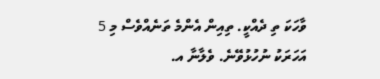ވާހަކަ ތި ދެއްކީ. ތިއިން އެންމެ ތަނެއްވެސް މި 5 އަހަރަކު ނުހުޅުވޭނެ. ވެލާނާ އ.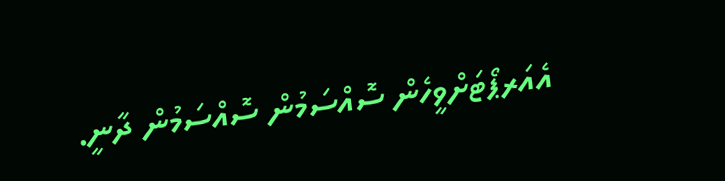އެއަރޕޯޓަށްވީހެން ސޮއްސަމުން ސޮއްސަމުން ދާނީ.